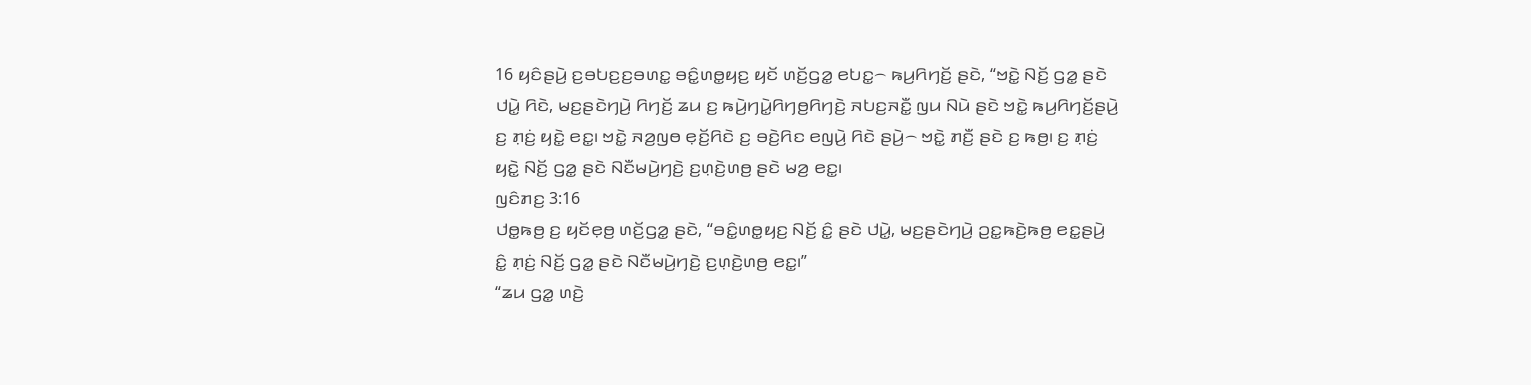16 ꤟꤢꤨꤔꤣꤧ꤬ ꤢ꤬ꤋꤝꤢ꤬ꤢ꤬ꤋꤛꤢ꤭ ꤋꤢꤨ꤭ꤛꤥ꤭ꤟꤢ꤬ ꤟꤢꤩ ꤛꤢꤩ꤬ꤞꤤ꤭ ꤕꤝꤢ꤭꤮ ꤒꤣ꤬ꤖꤚꤢꤩ꤬ ꤔꤢꤧ, “ꤠꤢꤧ꤭ ꤡꤢꤩ꤬ ꤞꤤ꤭ ꤔꤢꤧ ꤓꤣꤧ꤭ ꤖꤢꤧ, ꤗꤢ꤬ꤔꤢꤧꤚꤣꤧ꤬ ꤖꤚꤢꤩ꤬ ꤘꤣ ꤢ꤬ ꤒꤣꤧ꤬ꤚꤣꤧ꤭ꤖꤚꤥ꤬ꤖꤚꤢꤧ꤬ ꤏꤝꤢ꤬ꤏꤢꤪ꤭ ꤜꤣ ꤡꤣꤧ ꤔꤢꤧ ꤠꤢꤧ꤭ ꤒꤣ꤬ꤖꤚꤢꤩ꤬ꤔꤣꤧ꤬ ꤢ꤬ ꤊ꤫ꤢꤦ꤬ ꤟꤢꤧ꤭ ꤕꤢ꤭꤯ ꤠꤢꤧ꤭ ꤏꤤ꤬ꤜꤥ ꤕ꤫ꤢꤩ꤬ꤖꤢꤧ ꤢ꤬ ꤋꤢꤧ꤬ꤖꤢ ꤕꤜꤣꤧ꤬ ꤖꤢꤧ ꤔꤣꤧ꤬꤮ ꤠꤢꤧ꤭ ꤊꤢꤪ꤬ ꤔꤢꤧ ꤢ꤬ ꤒꤥ꤬꤯ ꤢ꤬ ꤊ꤫ꤢꤦ꤬ ꤟꤢꤧ꤭ ꤡꤢꤩ꤬ ꤞꤤ꤭ ꤔꤢꤧ ꤡꤢꤪꤗꤣꤧ꤬ꤚꤢꤧ꤬ ꤢ꤬ꤛ꤫ꤢꤧ꤬ꤛꤥ꤬ ꤔꤢꤧ ꤗꤤ꤬ ꤕꤢ꤭꤯
ꤜꤢꤨꤊꤢ꤬ 3:16
ꤓꤥ꤭ꤒꤥ꤬ ꤢ꤬ ꤟꤢꤩꤕ꤫ꤥ꤬ ꤛꤢꤩ꤬ꤞꤤ꤭ ꤔꤢꤧ, “ꤋꤢꤨ꤭ꤛꤥ꤭ꤟꤢ꤬ ꤡꤢꤩ꤬ ꤢꤨ꤭ ꤔꤢꤧ ꤓꤣꤧ꤭, ꤗꤢ꤬ꤔꤢꤧꤚꤣꤧ꤬ ꤑꤢ꤭ꤒꤢꤧ꤬ꤒꤥ꤬ ꤕꤢ꤭ꤔꤣꤧ꤬ ꤢꤨ꤭ ꤊ꤫ꤢꤦ꤬ ꤡꤢꤩ꤬ ꤞꤤ꤭ ꤔꤢꤧ ꤡꤢꤪꤗꤣꤧ꤬ꤚꤢꤧ꤬ ꤢ꤬ꤛ꤫ꤢꤧ꤬ꤛꤥ꤬ ꤕꤢ꤭꤯”
“ꤘꤣ ꤞꤤ꤭ ꤛꤢꤧ꤬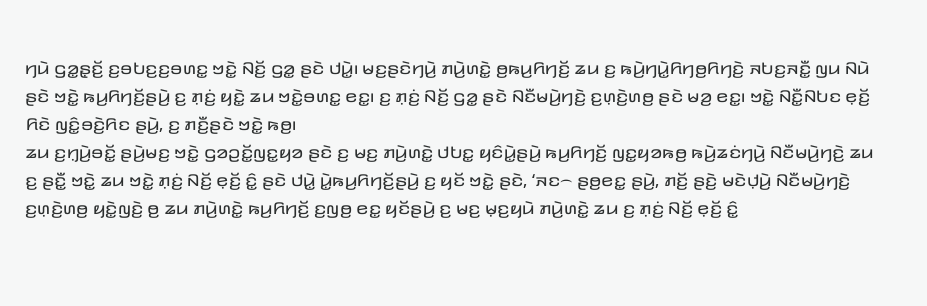ꤚꤣꤧ ꤞꤤ꤭ꤔ꤫ꤢꤩ꤬ ꤢ꤬ꤋꤝꤢ꤬ꤢ꤬ꤋꤛꤢ꤭ ꤠꤢꤧ꤭ ꤡꤢꤩ꤬ ꤞꤤ꤭ ꤔꤢꤧ ꤓꤣꤧ꤭꤯ ꤗꤢ꤬ꤔꤢꤧꤚꤣꤧ꤬ ꤊꤣꤧ꤬ꤛꤢꤧ꤭ ꤥ꤬ꤒꤣ꤬ꤖꤚꤢꤩ꤬ ꤘꤣ ꤢ꤬ ꤒꤣꤧ꤬ꤚꤣꤧ꤭ꤖꤚꤥ꤬ꤖꤚꤢꤧ꤬ ꤏꤝꤢ꤬ꤏꤢꤪ꤭ ꤜꤣ ꤡꤣꤧ ꤔꤢꤧ ꤠꤢꤧ꤭ ꤒꤣ꤬ꤖꤚꤢꤩ꤬ꤔꤣꤧ꤬ ꤢ꤬ ꤊ꤫ꤢꤦ꤬ ꤟꤢꤧ꤭ ꤘꤣ ꤠꤢꤧ꤭ꤋꤛꤢ꤭ ꤕꤢ꤭꤯ ꤢ꤬ ꤊ꤫ꤢꤦ꤬ ꤡꤢꤩ꤬ ꤞꤤ꤭ ꤔꤢꤧ ꤡꤢꤪꤗꤣꤧ꤬ꤚꤢꤧ꤬ ꤢ꤬ꤛ꤫ꤢꤧ꤬ꤛꤥ꤬ ꤔꤢꤧ ꤗꤤ꤬ ꤕꤢ꤭꤯ ꤠꤢꤧ꤭ ꤡꤢꤪ꤭ꤡꤝꤢ ꤕ꤫ꤢꤩ꤬ ꤖꤢꤧ ꤜꤢꤨ꤭ꤋꤢꤧ꤬ꤖꤢ ꤔꤣꤧ꤬, ꤢ꤬ ꤊꤢꤪ꤬ꤔꤢꤧ ꤠꤢꤧ꤭ ꤒꤥ꤬꤯
ꤘꤣ ꤢ꤬ꤚ꤫ꤣꤧ꤬ꤋꤢꤩ꤭ ꤔꤣꤧ꤬ꤗꤢ꤬ ꤠꤢꤧ꤭ ꤞꤤꤑꤢꤩ꤭ꤜꤢ꤭ꤟꤤ ꤔꤢꤧ ꤢ꤬ ꤗꤢ꤬ ꤊꤣꤧ꤬ꤛꤢꤧ꤭ ꤓꤝꤢ꤭ ꤟꤢꤨꤣꤧ꤭ꤔꤣꤧ꤬ ꤒꤣ꤬ꤖꤚꤢꤩ꤬ ꤜꤢ꤭ꤟꤤꤒꤥ꤬ ꤒꤣꤧ꤬ꤘꤢꤦꤚꤣꤧ꤬ ꤡꤢꤪꤗꤣꤧ꤬ꤚꤢꤧ꤬ ꤘꤣ ꤢ꤬ ꤔꤢꤪ꤭ ꤠꤢꤧ꤭ ꤘꤣ ꤠꤢꤧ꤭ ꤊ꤫ꤢꤦ꤬ ꤡꤢꤩ꤬ ꤕ꤫ꤢꤩ꤬ ꤢꤨ꤭ ꤔꤢꤧ ꤓꤣꤧ꤭ ꤣꤧ꤭ꤒꤣ꤬ꤖꤚꤢꤩ꤬ꤔꤣꤧ꤬ ꤢ꤬ ꤟꤢꤩ ꤠꤢꤧ꤭ ꤔꤢꤧ, ‘ꤏꤢ꤮ ꤔꤥ꤬ꤕꤢ꤭ ꤔꤣꤧ꤬, ꤊꤢꤩ꤬ ꤔꤢꤧ꤬ ꤗꤢꤧꤓ꤫ꤣꤧ꤬ ꤡꤢꤪꤗꤣꤧ꤬ꤚꤢꤧ꤬ ꤢ꤬ꤛ꤫ꤢꤧ꤬ꤛꤥ꤬ ꤟꤢꤧ꤭ꤜꤢꤧ꤬ ꤥ꤬ ꤘꤣ ꤊꤣꤧ꤬ꤛꤢꤧ꤭ ꤒꤣ꤬ꤖꤚꤢꤩ꤬ ꤢ꤬ꤜꤥ꤬ ꤕꤢ꤭ ꤟꤢꤩꤔꤣꤧ꤬ ꤢ꤬ ꤗꤢ꤬ ꤗ꤫ꤢ꤬ꤟꤣꤧ ꤊꤣꤧ꤬ꤛꤢꤧ꤭ ꤘꤣ ꤢ꤬ ꤊ꤫ꤢꤦ꤬ ꤡꤢꤩ꤬ ꤕ꤫ꤢꤩ꤬ ꤢꤨ꤭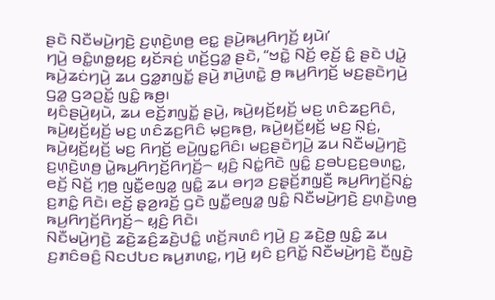ꤔꤢꤧ ꤡꤢꤪꤗꤣꤧ꤬ꤚꤢꤧ꤬ ꤢ꤬ꤛ꤫ꤢꤧ꤬ꤛꤥ꤬ ꤕꤢ꤭ ꤔꤣꤧ꤬ꤒꤣ꤬ꤖꤚꤢꤩ꤬ ꤟꤣꤧ꤯’
ꤚꤣꤧ꤬ ꤋꤢꤨ꤭ꤛꤥ꤭ꤟꤢ꤬ ꤟꤢꤩꤏꤢꤦ꤬ ꤛꤢꤩ꤬ꤞꤤ꤭ ꤔꤢꤧ, “ꤠꤢꤧ꤭ ꤡꤢꤩ꤬ ꤕ꤫ꤢꤩ꤬ ꤢꤨ꤭ ꤔꤢꤧ ꤓꤣꤧ꤭ ꤒꤣꤧ꤬ꤘꤢꤦꤚꤣꤧ꤬ ꤘꤣ ꤞꤤ꤭ꤊꤜꤢꤩ꤭ ꤔꤣꤧ꤬ ꤊꤣꤧ꤬ꤛꤢꤧ꤭ ꤥ꤬ ꤒꤣ꤬ꤖꤚꤢꤩ꤬ ꤗꤢ꤬ꤔꤢꤧꤚꤣꤧ꤬ ꤞꤤ꤭ ꤞꤤꤑꤢꤩ꤭ ꤜꤢꤨ꤭ ꤒꤥ꤬꤯
ꤟꤢꤨꤔꤣꤧ꤬ꤟꤣꤧ, ꤘꤣ ꤕꤢꤩ꤬ꤊꤜꤢꤩ꤭ ꤔꤣꤧ꤬, ꤒꤣꤧ꤬ꤟꤢꤩ꤬ꤟꤢꤩ꤬ ꤗꤢ꤬ ꤛꤢꤨꤘꤢ꤬ꤖꤢꤨ, ꤒꤣꤧ꤬ꤟꤢꤩ꤬ꤟꤢꤩ꤬ ꤗꤢ꤬ ꤛꤢꤨꤘꤢ꤬ꤖꤢꤨ ꤗ꤫ꤢ꤬ꤒꤥ꤬, ꤒꤣꤧ꤬ꤟꤢꤩ꤬ꤟꤢꤩ꤬ ꤗꤢ꤬ ꤡ꤫ꤢꤦ꤬, ꤒꤣꤧ꤬ꤟꤢꤩ꤬ꤟꤢꤩ꤬ ꤗꤢ꤬ ꤖꤚꤢꤩ꤬ ꤕꤣꤧ꤬ꤜꤢ꤭ꤖꤢꤨ꤯ ꤗꤢ꤬ꤔꤢꤧꤚꤣꤧ꤬ ꤘꤣ ꤡꤢꤪꤗꤣꤧ꤬ꤚꤢꤧ꤬ ꤢ꤬ꤛ꤫ꤢꤧ꤬ꤛꤥ꤬ ꤣꤧ꤭ꤒꤣ꤬ꤖꤚꤢꤩ꤬ꤖꤚꤢꤩ꤬꤮ ꤟ꤫ꤢꤨ꤬ ꤡꤢꤦ꤭ꤖꤢꤧ ꤜꤢꤨ꤭ ꤢ꤬ꤋꤝꤢ꤬ꤢ꤬ꤋꤛꤢ꤭, ꤕꤢꤩ꤬ ꤡꤢꤩ꤬ ꤚ꤫ꤥ꤬ ꤜꤢꤪ꤭ꤕꤜꤤ꤭ ꤜꤢꤨ꤭ ꤘꤣ ꤋꤚꤤ ꤢ꤬ꤔ꤫ꤢꤩ꤬ꤊꤜ꤫ꤢꤪ꤬ ꤒꤣ꤬ꤖꤚꤢꤩ꤬ꤡꤢꤦ꤭ ꤢ꤬ꤊꤢꤨ꤭ ꤖꤢꤧ꤯ ꤕꤢꤩ꤬ ꤔ꤫ꤤ꤬ꤙꤢꤩ꤬ ꤞꤢꤧ ꤜꤢꤪ꤭ꤕꤜꤤ꤭ ꤜꤢꤨ꤭ ꤡꤢꤪꤗꤣꤧ꤬ꤚꤢꤧ꤬ ꤢ꤬ꤛ꤫ꤢꤧ꤬ꤛꤥ꤬ ꤒꤣ꤬ꤖꤚꤢꤩ꤬ꤖꤚꤢꤩ꤬꤮ ꤟ꤫ꤢꤨ꤬ ꤖꤢꤧ꤯
ꤡꤢꤪꤗꤣꤧ꤬ꤚꤢꤧ꤬ ꤘꤢꤧ꤬ꤘꤢꤨ꤬ꤘꤢꤧ꤬ꤓꤢꤨ꤭ ꤛꤢꤩ꤬ꤏꤛꤢꤨ ꤚꤣꤧ꤬ ꤢ꤬ ꤘꤢꤧ꤬ꤥ꤬ ꤜꤢꤨ꤭ ꤘꤣ ꤢ꤬ꤊꤢꤨꤋꤢꤨ꤬ ꤡꤢꤓꤝꤢ ꤒꤣ꤬ꤊꤛꤢ꤭, ꤚꤣꤧ꤬ ꤟꤢꤨ ꤢ꤬ꤖꤢꤩ꤭ ꤡꤢꤪꤗꤣꤧ꤬ꤚꤢꤧ꤬ ꤢꤪꤜꤢꤧ꤬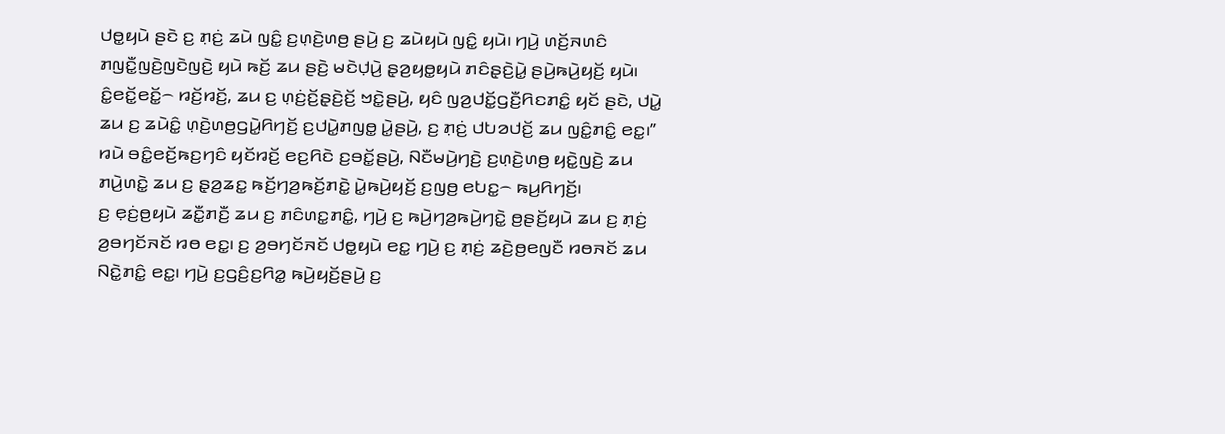ꤓꤥ꤭ꤟꤣꤧ ꤔꤢꤧ ꤢ꤬ ꤊ꤫ꤢꤦ꤬ ꤘꤣꤧ ꤜꤢꤨ꤭ ꤢ꤬ꤛ꤫ꤢꤧ꤬ꤛꤥ꤬ ꤔꤣꤧ꤬ ꤢ꤬ ꤘꤣꤧꤟꤣꤧ ꤜꤢꤨ꤭ ꤟꤣꤧ꤯ ꤚꤣꤧ꤬ ꤛꤢꤩ꤬ꤏꤛꤢꤨ ꤊꤜꤢꤪ꤭ꤜꤢꤧ꤬ꤜꤢꤧꤜꤢꤧ꤬ ꤟꤣꤧ ꤒꤢꤩ꤬ ꤘꤣ ꤔꤢꤧ꤬ ꤗꤢꤧꤓ꤫ꤣꤧ꤬ ꤔ꤫ꤤ꤬ꤟꤥ꤭ꤟꤣꤧ ꤊꤢꤨꤔ꤫ꤢꤧ꤬ꤣꤧ꤭ ꤔꤣꤧ꤬ꤒꤣꤧ꤬ꤟꤢꤩ꤬ ꤟꤣꤧ꤯
ꤢꤨ꤭ꤕꤢꤩ꤭ꤕꤢꤩ꤭꤮ ꤙꤢꤩ꤬ꤙꤢꤩ꤬, ꤘꤣ ꤢ꤬ ꤛ꤫ꤢꤦ꤬ꤢꤩ꤬ꤔ꤫ꤢꤧ꤬ꤢꤩ꤬ ꤠꤢꤧ꤭ꤔꤣꤧ꤬, ꤟꤢꤨ ꤜꤤ꤬ꤓꤢꤩ꤭ꤞꤢꤪ꤬ꤖꤢꤊꤢꤨ꤭ ꤟꤢꤩ ꤔꤢꤧ, ꤓꤣꤧ꤭ ꤘꤣ ꤢ꤬ ꤘꤣꤧꤢꤨ꤭ ꤛ꤫ꤢꤧ꤬ꤛꤥ꤬ꤞꤣꤧ꤭ꤖꤚꤢꤩ꤬ ꤢ꤬ꤓꤣꤧ꤭ꤊꤜꤥ꤭ ꤣꤧ꤭ꤔꤣꤧ꤬, ꤢ꤬ ꤊ꤫ꤢꤦ꤬ ꤓꤝꤤꤓꤢꤩ꤬ ꤘꤣ ꤜꤢꤨ꤭ꤊꤢꤨ꤭ ꤕꤢ꤭꤯”
ꤙꤣꤧ ꤋꤢꤨ꤭ꤕꤢꤩ꤬ꤒꤢ꤬ꤚꤢꤨ ꤟꤢꤩꤙꤢꤩ꤬ ꤕꤢ꤬ꤖꤢꤧ ꤢ꤬ꤋꤢꤩ꤭ꤔꤣꤧ꤬, ꤡꤢꤪꤗꤣꤧ꤬ꤚꤢꤧ꤬ ꤢ꤬ꤛ꤫ꤢꤧ꤬ꤛꤥ꤬ ꤟꤢꤧ꤭ꤜꤢꤧ꤬ ꤘꤣ ꤊꤣꤧ꤬ꤛꤢꤧ꤭ ꤘꤣ ꤢ꤬ ꤔ꤫ꤤ꤬ꤘꤢ꤭ ꤒꤢꤩ꤬ꤚꤤ꤬ꤒꤢꤩ꤬ꤊꤢꤧ꤭ ꤣꤧ꤭ꤒꤣꤧ꤬ꤟꤢꤩ꤬ ꤢ꤬ꤜꤥ꤬ ꤕꤝꤢ꤭꤮ ꤒꤣ꤬ꤖꤚꤢꤩ꤬꤯
ꤢ꤬ ꤕ꤫ꤢꤦ꤬ꤥ꤬ꤟꤣꤧ ꤘꤢꤪ꤭ꤊꤢꤪ꤬ ꤘꤣ ꤢ꤬ ꤊꤢꤨꤛꤢ꤭ꤊꤢꤨ꤭, ꤚꤣꤧ꤬ ꤢ꤬ ꤒꤣꤧ꤬ꤚꤤ꤬ꤒꤣꤧ꤬ꤚꤢꤧ꤭ ꤥ꤬ꤔꤢꤩ꤬ꤟꤣꤧ ꤘꤣ ꤢ꤬ ꤊ꤫ꤢꤦ꤬ ꤤ꤬ꤋꤚꤢꤩꤏꤢꤩ ꤙꤥ ꤕꤢ꤭꤯ ꤢ꤬ ꤤ꤬ꤋꤚꤢꤩꤏꤢꤩ ꤓꤥ꤭ꤟꤣꤧ ꤕꤢ꤭ ꤚꤣꤧ꤬ ꤢ꤬ ꤊ꤫ꤢꤦ꤬ ꤘꤢꤧ꤬ꤥ꤬ꤕꤜꤢꤪ ꤙꤥꤏꤢꤩ ꤘꤣ ꤡꤢꤧ꤭ꤊꤢꤨ꤭ ꤕꤢ꤭꤯ ꤚꤣꤧ꤬ ꤢ꤬ꤞꤢꤨ꤬ꤢ꤬ꤖꤤ꤭ ꤒꤣꤧ꤬ꤟꤢꤩ꤬ꤔꤣꤧ꤬ ꤢ꤬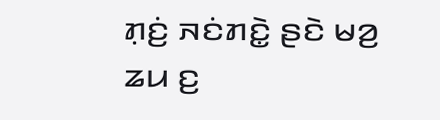ꤊ꤫ꤢꤦ꤬ ꤏꤢꤦꤊꤢꤧ꤭ ꤔꤢꤧ ꤗꤤ꤬ ꤘꤣ ꤢ꤬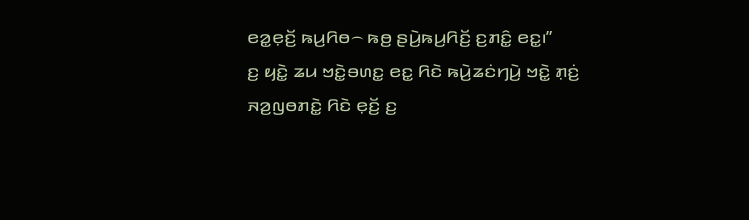ꤕꤤ꤭ꤕ꤫ꤢꤩ꤬ ꤒꤣ꤬ꤖꤥ꤮ ꤒꤥ꤬ ꤔꤣꤧ꤬ꤒꤣ꤬ꤖꤢꤩ꤬ ꤢ꤬ꤊꤢꤨ꤭ ꤕꤢ꤭꤯”
ꤢ꤬ ꤟꤢꤧ꤭ ꤘꤣ ꤠꤢꤧ꤭ꤋꤛꤢ꤭ ꤕꤢ꤭ ꤖꤢꤧ ꤒꤣꤧ꤬ꤘꤢꤦꤚꤣꤧ꤬ ꤠꤢꤧ꤭ ꤊ꤫ꤢꤦ꤬ ꤏꤤ꤬ꤜꤥꤊꤢꤧ꤭ ꤖꤢꤧ ꤕ꤫ꤢꤩ꤬ ꤢ꤬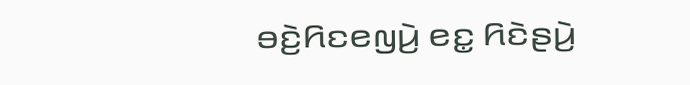ꤋꤢꤧ꤬ꤖꤢꤕꤜꤣꤧ꤬ ꤕꤢ꤭ ꤖꤢꤧꤔꤣꤧ꤬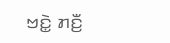ꤠꤢꤧ꤭ ꤊꤢꤪ꤬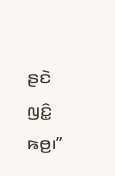ꤔꤢꤧ ꤜꤢꤨ꤭ ꤒꤥ꤬꤯”